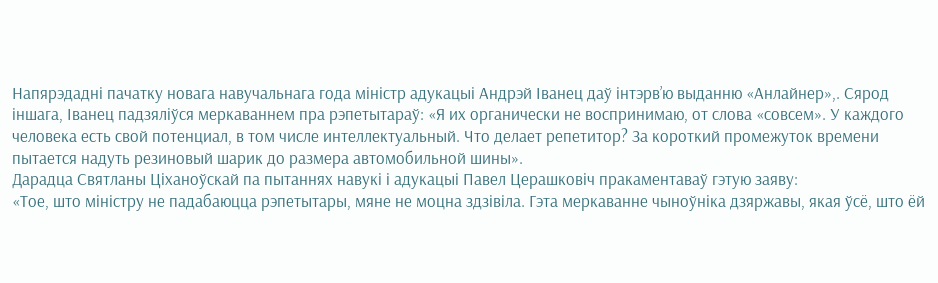Напярэдадні пачатку новага навучальнага года міністр адукацыі Андрэй Іванец даў інтэрв’ю выданню «Анлайнер»,. Сярод іншага, Іванец падзяліўся меркаваннем пра рэпетытараў: «Я их органически не воспринимаю, от слова «совсем». У каждого человека есть свой потенциал, в том числе интеллектуальный. Что делает репетитор? За короткий промежуток времени пытается надуть резиновый шарик до размера автомобильной шины».
Дарадца Святланы Ціханоўскай па пытаннях навукі і адукацыі Павел Церашковіч пракаментаваў гэтую заяву:
«Тое, што міністру не падабаюцца рэпетытары, мяне не моцна здзівіла. Гэта меркаванне чыноўніка дзяржавы, якая ўсё, што ёй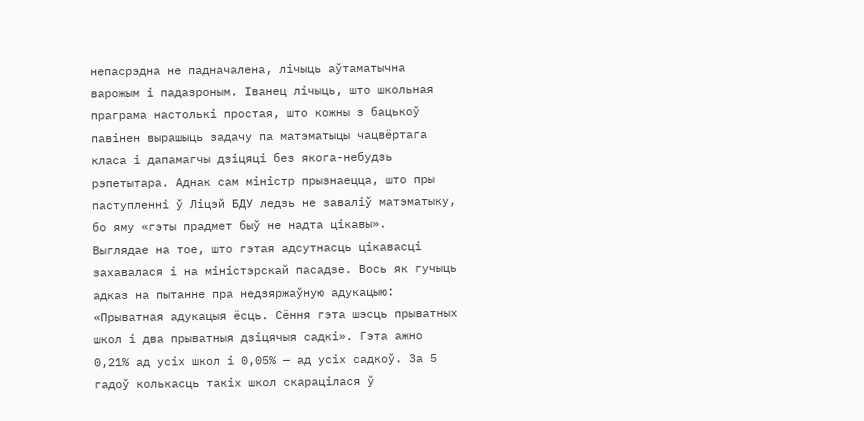непасрэдна не падначалена, лічыць аўтаматычна варожым і падазроным. Іванец лічыць, што школьная праграма настолькі простая, што кожны з бацькоў павінен вырашыць задачу па матэматыцы чацвёртага класа і дапамагчы дзіцяці без якога-небудзь рэпетытара. Аднак сам міністр прызнаецца, што пры паступленні ў Ліцэй БДУ ледзь не заваліў матэматыку, бо яму «гэты прадмет быў не надта цікавы».
Выглядае на тое, што гэтая адсутнасць цікавасці захавалася і на міністэрскай пасадзе. Вось як гучыць адказ на пытанне пра недзяржаўную адукацыю: «Прыватная адукацыя ёсць. Сёння гэта шэсць прыватных школ і два прыватныя дзіцячыя садкі». Гэта ажно 0,21% ад усіх школ і 0,05% — ад усіх садкоў. За 5 гадоў колькасць такіх школ скарацілася ў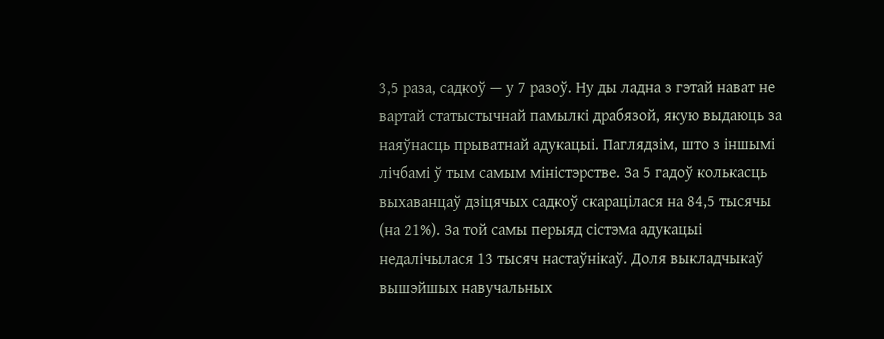3,5 раза, садкоў — у 7 разоў. Ну ды ладна з гэтай нават не вартай статыстычнай памылкі драбязой, якую выдаюць за наяўнасць прыватнай адукацыі. Паглядзім, што з іншымі лічбамі ў тым самым міністэрстве. За 5 гадоў колькасць выхаванцаў дзіцячых садкоў скарацілася на 84,5 тысячы (на 21%). За той самы перыяд сістэма адукацыі недалічылася 13 тысяч настаўнікаў. Доля выкладчыкаў вышэйшых навучальных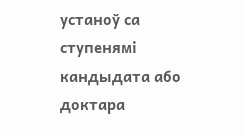устаноў са ступенямі кандыдата або доктара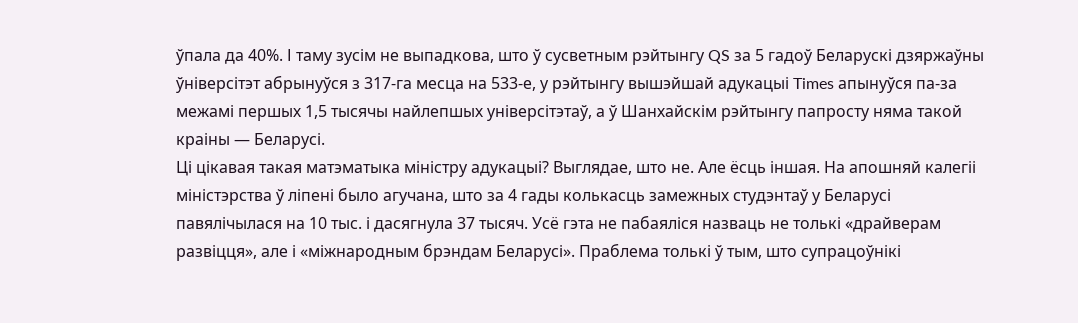ўпала да 40%. І таму зусім не выпадкова, што ў сусветным рэйтынгу QS за 5 гадоў Беларускі дзяржаўны ўніверсітэт абрынуўся з 317-га месца на 533-е, у рэйтынгу вышэйшай адукацыі Times апынуўся па-за межамі першых 1,5 тысячы найлепшых універсітэтаў, а ў Шанхайскім рэйтынгу папросту няма такой краіны — Беларусі.
Ці цікавая такая матэматыка міністру адукацыі? Выглядае, што не. Але ёсць іншая. На апошняй калегіі міністэрства ў ліпені было агучана, што за 4 гады колькасць замежных студэнтаў у Беларусі павялічылася на 10 тыс. і дасягнула 37 тысяч. Усё гэта не пабаяліся назваць не толькі «драйверам развіцця», але і «міжнародным брэндам Беларусі». Праблема толькі ў тым, што супрацоўнікі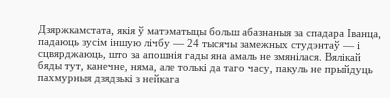Дзяржкамстата, якія ў матэматыцы больш абазнаныя за спадара Іванца, падаюць зусім іншую лічбу — 24 тысячы замежных студэнтаў — і сцвярджаюць, што за апошнія гады яна амаль не змянілася. Вялікай бяды тут, канечне, няма, але толькі да таго часу, пакуль не прыйдуць пахмурныя дзядзькі з нейкага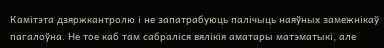Камітэта дзяржкантролю і не запатрабуюць палічыць наяўных замежнікаў пагалоўна. Не тое каб там сабраліся вялікія аматары матэматыкі, але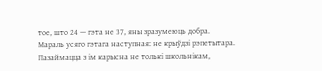тое, што 24 — гэта не 37, яны зразумеюць добра.
Мараль усяго гэтага наступная: не крыўдзі рэпетытара. Пазаймацца з ім карысна не толькі школьнікам,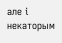але і некаторым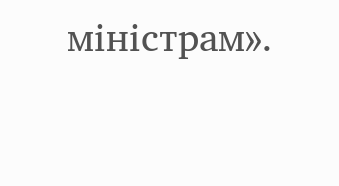міністрам».